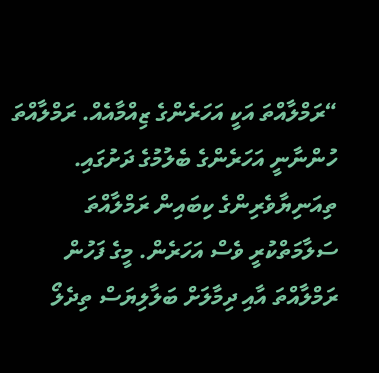“ރަމްލާއްތަ އަކީ އަހަރެންގެ ޒިއްމާއެއް. ރަމްލާއްތަ ހުންނާނީ އަހަރެންގެ ބެލުމުގެ ދަށުގައި. ތިއަނިޔާވެރިންގެ ކިބައިން ރަމްލާއްތަ ސަލާމަތްކުރީ ވެސް އަހަރެން. މީގެ ފަހުން ރަމްލާއްތަ އާއި ދިމާލަށް ބަލާލިޔަސް ތިދެލޯ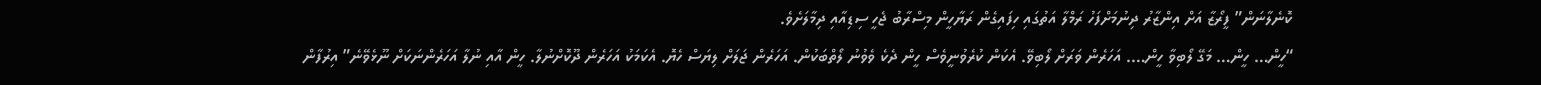ކޮނެލާނަން” ފީރޯޒާ އަށް އިންޒާރު ދިނުމަށްފަހު ރަމްލާ އަތުގައި ހިފައިގެން ރަޔާހީން މިސްރާބު ޖެހީ ސިޑިއާއި ދިމާލަށެވެ.
“ހީން… ހީން… މަގޭ ލޯބިވާ ހީން…. އަހަރެން ވަރަށް ލޯބިވޭ. އެކަން ކުރެވުނީވެސް ހީން ދެކެ ވެވުނު ލޯތްބަކުން. އަހަރެން ޖަލަށް ލިޔަސް ހެޔޮ. އެކަމަކު އަހަރެން ދޫކޮށްނުލާ. ހީން އާއި ނުލާ އަހަރެންނަކަށް ނޫޅެވޭނެ” އިރުފާން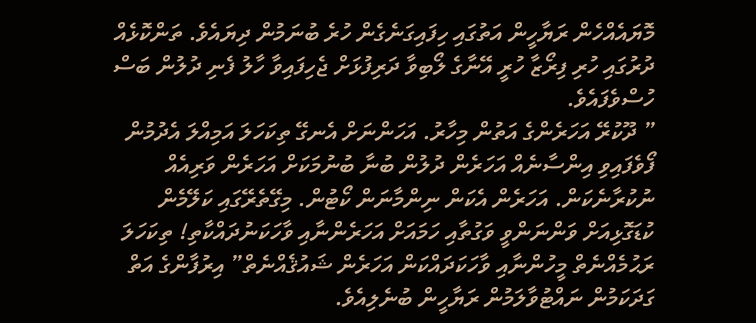މޮޔައެއްހެން ރަޔާހީން އަތުގައި ހިފައިގަނެގެން ހުރެ ބުނަމުން ދިޔައެވެ. ތަންކޮޅެއް ދުރުގައި ހުރި ފިރޯޒާ ހުރީ އޭނާގެ ލޯބިވާ ދަރިފުޅަށް ޖެހިފައިވާ ހާލު ފެނި ދުލުން ބަސް ހުސްވެފައެވެ.
” ދޫކުރޭ އަހަރެންގެ އަތުން މިހާރު. އަހަންނަށް އެނގޭ ތިކަހަލަ އަމިއްލަ އެދުމުން ފޯވެފައިވި އިންސާނެއް އަހަރެން ދުލުން ބުނާ ބުނުމަކަށް އަހަރެން ވަރިއެއް ނުކުރާނެކަން. އަހަރެން އެކަން ނިންމާނަން ކޯޓުން. މިގޭތެރޭގައި ކަލޭމެން ކުޑަގޮޅިއަށް ވަންނަންވީ ވަގުތާއި ހަމައަށް އަހަރެންނާއި ވާހަކަނުދައްކާތި! ތިކަހަލަ ރަޙުމެއްނެތް މީހުންނާއި ވާހަކަދައްކަން އަހަރެން ޝައުޤެއްނެތް” އިރުފާންގެ އަތް ގަދަކަމުން ނައްޓުވާލަމުން ރަޔާހީން ބުނެލިއެވެ.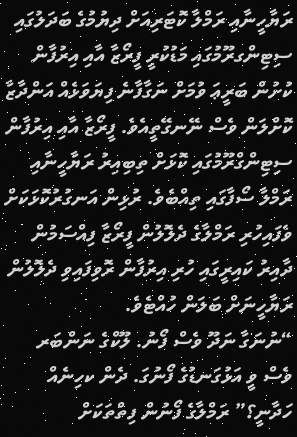ރަޔާހީނާއި ރަމްލާ ކޮޓަރިއަށް ދިޔުމުގެ ބަދަލުގައި ސިޓިންގރޫމުގައި މަޑުކުރީ ފީރޯޒާ އާއި އިރުފާން ކުށުން ބަރީޢަ ވުމަށް ނަގާފާނެ ފިޔަވަޅެއް އަންދާޒާ ކޮށްލަން ވެސް ނޭނގޭތީއެވެ. ފީރޯޒާ އާއި އިރުފާން ސިޓިންގްރޫމުގައި ކޮޅަށް ތިބިއިރު ރަޔާހީނާއި ރަމްލާ ސޯފާގައި ތިއްބެވެ. ރުޅިން އަނގުރުކޮޅަކަށް ވެފައިހުރި ރަމްލާގެ ދެލޮލުން ފީރޯޒާ ފިއްސަމުން ދާއިރު ކައިރީގައި ހުރި އިރުފާން ރޮވިފައިވި ދެލޮލުން ރަޔާހީނަށް ބަލަން ހުއްޓެވެ.
“ނުނަގާ ނަދޫ ވެސް ފޯނު. ލޫކްގެ ނަންބަރ ވެސް ވީ އަޅުގަނޑުގެ ފޯނުގަ. ދެން ކހިނެއް ހަދާނީ؟” ރަމްލާގެ ފޯނުން ފިތްތަކަށް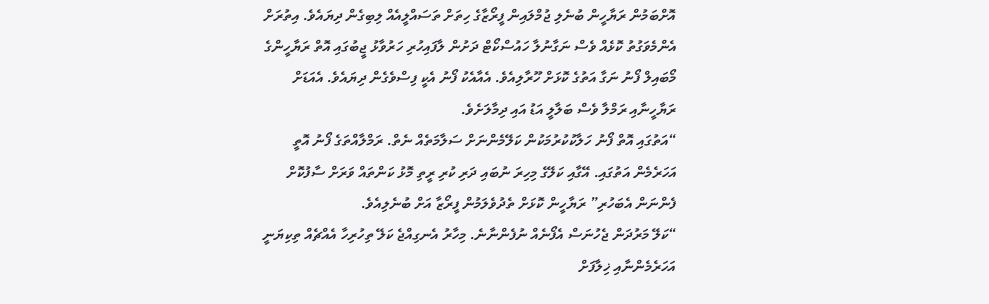އޮށްބަމުން ރަޔާހީން ބުނެލި ޖުމްލައިން ފީރޯޒާގެ ހިތަށް ތަސައްލީއެއް ލިބިގެން ދިޔައެވެ. އިތުރަށް އެންމެވަގުތު ކޮޅެއް ވެސް ނަގާނުލާ ހައުސްކޯޓް ދަށުން ލާފައިހުރި ހަރުވާޅު ޖީބުގައި އޮތް ރަޔާހީންގެ މޯބައިލް ފޯނު ނަގާ އަތުގެ ކޮޅަށް ހޫރާލިއެވެ. އެއާއެކު ފޯނު އެކީ ފިސްވެގެން ދިޔައެވެ. އެއަޑަށް ރަޔާހީނާއި ރަމްލާ ވެސް ބަލާލީ އަޑު އައި ދިމާލަށެވެ.
“އަތުގައި އޮތް ފޯނު ހަލާކުކުރުމަކުން ކަލޭމެންނަށް ސަލާމަތެއް ނެތް. ރަމްލާއްތަގެ ފޯނު އޮތީ އަހަރެމެން އަތުގައި. އޭގާއި ކަލޭގެ މިހިރަ ނުބައި ދަރި ކުރި ރީތި މޮޅު ކަންތައް ވަރަށް ސާފުކޮށް ފެންނަން އެބަހުރި” ރަޔާހީން ކޮޅަށް ތެދުވެލަމުން ފީރޯޒާ އަށް ބުނެލިއެވެ.
“ކަލޭ މަރުދަން ޖެހުނަސް އެފޯނެއް ނުފެންނާނެ. މިހާރު އެނގިއްޖެ ކަލޭ ތިހުރިހާ އެއްޗެއް ތިކިޔަނީ އަހަރެމެންނާއި ޚިލާފަށް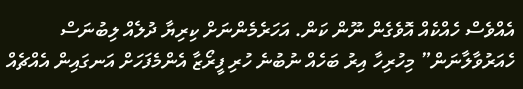އެއްވެސް ހެއްކެއް އޮވެގެން ނޫން ކަން. އަހަރެމެންނަށް ކިރިޔާ ދުލެއް ލިބުނަސް ހެއަރުވާލާނަން” މިހުރިހާ އިރު ބަހެއް ނުބުނެ ހުރި ފީރޯޒާ އެންމެފަހަށް އަނގައިން އެއްޗެއް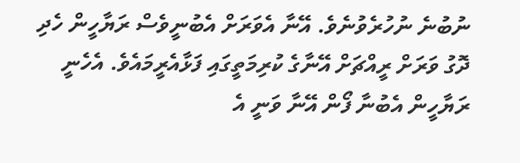ނުބުނެ ނުހުރެވުނެވެ. އޭނާ އެވަރަށް އެބުނީވެސް ރަޔާހީން ހެދި ދޮގު ވަރަށް ރީއްޗަށް އޭނާގެ ކުރިމަތީގައި ފަޅާއެރީމައެވެ. އެހެނީ ރަޔާހީން އެބުނާ ފޯން އޭނާ ވަނީ އެ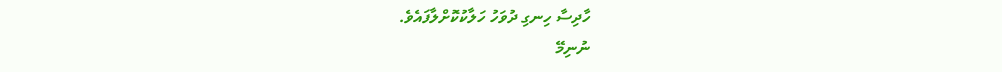ހާދިސާ ހިނގި ދުވަހު ހަލާކުކޮށްލާފައެވެ.
ނުނިމޭ